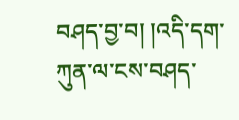བཤད་བྱ་བ། །འདི་དག་ཀུན་ལ་ངས་བཤད་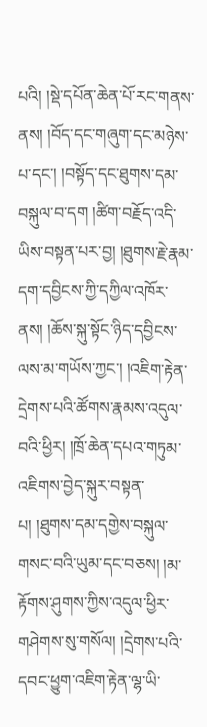པའི། །སྡེ་དཔོན་ཆེན་པོ་རང་གནས་ནས། །བོད་དང་གཞུག་དང་མཉེས་པ་དང་། །བསྟོད་དང་ཐུགས་དམ་བསྐུལ་བ་དག །ཚིག་བརྗོད་འདི་ཡིས་བསྟན་པར་བྱ། །ཐུགས་རྗེ་རྣམ་དག་དབྱིངས་ཀྱི་དཀྱིལ་འཁོར་ནས། །ཆོས་སྐུ་སྟོང་ཉིད་དབྱིངས་ལས་མ་གཡོས་ཀྱང་། །འཇིག་རྟེན་དྲེགས་པའི་ཚོགས་རྣམས་འདུལ་བའི་ཕྱིར། །ཁྲོ་ཆེན་དཔའ་གཏུམ་འཇིགས་བྱེད་སྐུར་བསྟན་པ། །ཐུགས་དམ་དགྱེས་བསྐུལ་གསང་བའི་ཡུམ་དང་བཅས། །མ་རྟོགས་ཤུགས་ཀྱིས་འདུལ་ཕྱིར་གཤེགས་སུ་གསོལ། །དྲེགས་པའི་དབང་ཕྱུག་འཇིག་རྟེན་ལྷ་ཡི་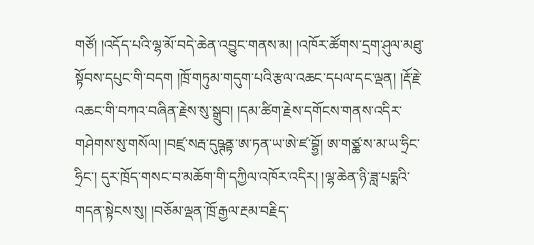གཙོ། །འདོད་པའི་ལྷ་མོ་བདེ་ཆེན་འབྱུང་གནས་མ། །འཁོར་ཚོགས་དྲག་ཤུལ་མཐུ་སྟོབས་དཔུང་གི་བདག །ཁྲོ་གཏུམ་གདུག་པའི་རྩལ་འཆང་དཔལ་དང་ལྡན། །རྡོ་རྗེ་འཆང་གི་བཀའ་བཞིན་རྗེས་སུ་སྒྲུབ། །དམ་ཚིག་རྗེས་དགོངས་གནས་འདིར་གཤེགས་སུ་གསོལ། །བཛྲ་སརྦ་དུཥྚནྟ་ཨ་ཏན་ཡ་ཨེ་ཛ་བྷྱོ། ཨ་གཙྪ་ས་མ་ཡ་ཧྲིང་ཧྲིང་། དུར་ཁྲོད་གསང་བ་མཆོག་གི་དཀྱིལ་འཁོར་འདིར། །ལྷ་ཆེན་ཉི་ཟླ་པདྨའི་གདན་སྟེངས་སུ། །བཅོམ་ལྡན་ཁྲོ་རྒྱལ་རྔམ་བརྗིད་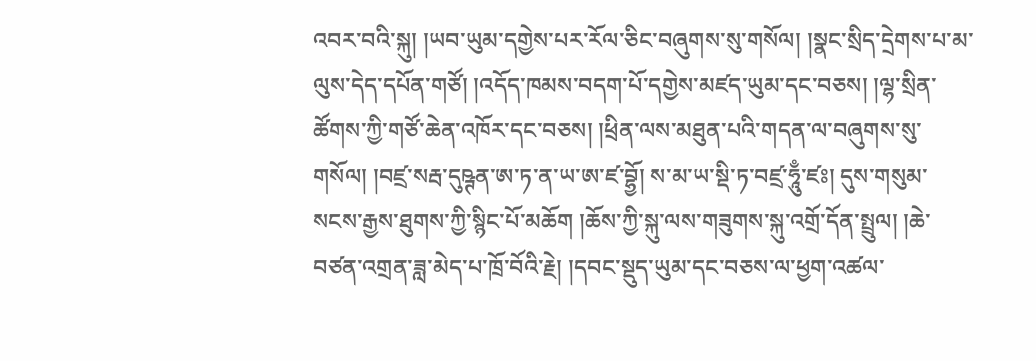འབར་བའི་སྐུ། །ཡབ་ཡུམ་དགྱེས་པར་རོལ་ཅིང་བཞུགས་སུ་གསོལ། །སྣང་སྲིད་དྲེགས་པ་མ་ལུས་དེད་དཔོན་གཙོ། །འདོད་ཁམས་བདག་པོ་དགྱེས་མཛད་ཡུམ་དང་བཅས། །ལྷ་སྲིན་ཚོགས་ཀྱི་གཙོ་ཆེན་འཁོར་དང་བཅས། །ཕྲིན་ལས་མཐུན་པའི་གདན་ལ་བཞུགས་སུ་གསོལ། །བཛྲ་སརྦ་དུཥྚན་ཨ་ཏ་ན་ཡ་ཨ་ཛ་བྷྱོ། ས་མ་ཡ་སྡི་ཏ་བཛྲ་ཧཱུྃ་ཛཿ། དུས་གསུམ་སངས་རྒྱས་ཐུགས་ཀྱི་སྙིང་པོ་མཆོག །ཆོས་ཀྱི་སྐུ་ལས་གཟུགས་སྐུ་འགྲོ་དོན་སྤྲུལ། །ཆེ་བཙན་འགྲན་ཟླ་མེད་པ་ཁྲོ་བོའི་རྗེ། །དབང་སྡུད་ཡུམ་དང་བཅས་ལ་ཕྱག་འཚལ་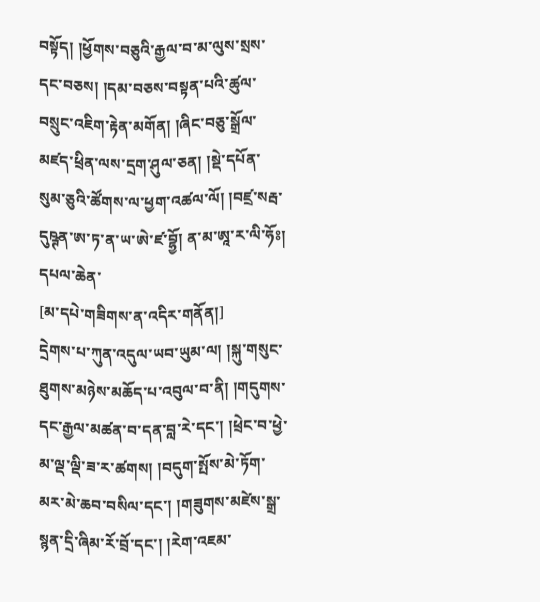བསྟོད། །ཕྱོགས་བཅུའི་རྒྱལ་བ་མ་ལུས་སྲས་དང་བཅས། །དམ་བཅས་བསྟན་པའི་ཚུལ་བསྲུང་འཇིག་རྟེན་མགོན། །ཞིང་བཅུ་སྒྲོལ་མཛད་ཕྲིན་ལས་དྲག་ཤུལ་ཅན། །སྡེ་དཔོན་སུམ་ཅུའི་ཚོགས་ལ་ཕྱག་འཚལ་ལོ། །བཛྲ་སརྦ་དུཥྚན་ཨ་ཏ་ན་ཡ་ཨེ་ཛ་བྷྱོ། ན་མ་ཨཱ་ར་ལི་ཧོཿ། དཔལ་ཆེན་
[མ་དཔེ་གཟིགས་ན་འདིར་གནོན།]
དྲེགས་པ་ཀུན་འདུལ་ཡབ་ཡུམ་ལ། །སྐུ་གསུང་ཐུགས་མཉེས་མཆོད་པ་འབུལ་བ་ནི། །གདུགས་དང་རྒྱལ་མཚན་བ་དན་བླ་རེ་དང་། །ཕྲེང་བ་ཕྱེ་མ་ལྡ་ལྡི་ཟ་ར་ཚགས། །བདུག་སྤོས་མེ་ཏོག་མར་མེ་ཆབ་བསིལ་དང་། །གཟུགས་མཛེས་སྒྲ་སྙན་དྲི་ཞིམ་རོ་བྲོ་དང་། །རེག་འཇམ་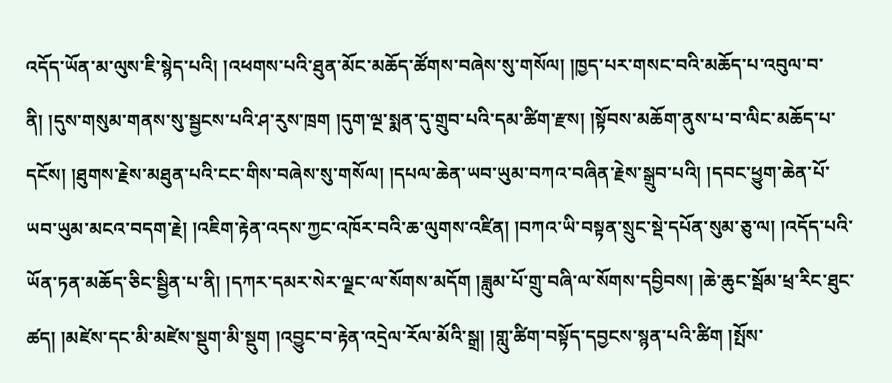འདོད་ཡོན་མ་ལུས་ཇི་སྙེད་པའི། །འཕགས་པའི་ཐུན་མོང་མཆོད་ཚོགས་བཞེས་སུ་གསོལ། །ཁྱད་པར་གསང་བའི་མཆོད་པ་འབུལ་བ་ནི། །དུས་གསུམ་གནས་སུ་སྦྱངས་པའི་ཤ་རུས་ཁྲག །དུག་ལྔ་སྨན་དུ་གྲུབ་པའི་དམ་ཚིག་རྫས། །སྟོབས་མཆོག་ནུས་པ་བ་ལིང་མཆོད་པ་དངོས། །ཐུགས་རྗེས་མཐུན་པའི་ངང་གིས་བཞེས་སུ་གསོལ། །དཔལ་ཆེན་ཡབ་ཡུམ་བཀའ་བཞིན་རྗེས་སྒྲུབ་པའི། །དབང་ཕྱུག་ཆེན་པོ་ཡབ་ཡུམ་མངའ་བདག་རྗེ། །འཇིག་རྟེན་འདས་ཀྱང་འཁོར་བའི་ཆ་ལུགས་འཛིན། །བཀའ་ཡི་བསྟན་སྲུང་སྡེ་དཔོན་སུམ་ཅུ་ལ། །འདོད་པའི་ཡོན་ཏན་མཆོད་ཅིང་སྦྱིན་པ་ནི། །དཀར་དམར་སེར་ལྗང་ལ་སོགས་མདོག །ཟླུམ་པོ་གྲུ་བཞི་ལ་སོགས་དབྱིབས། །ཆེ་ཆུང་སྦོམ་ཕྲ་རིང་ཐུང་ཚད། །མཛེས་དང་མི་མཛེས་སྡུག་མི་སྡུག །འབྱུང་བ་རྟེན་འདྲེལ་རོལ་མོའི་སྒྲ། །གླུ་ཚིག་བསྟོད་དབྱངས་སྙན་པའི་ཚིག །སྤོས་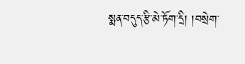སྨན་བདུད་རྩི་མེ་ཏོག་དྲི། །བསྲེག་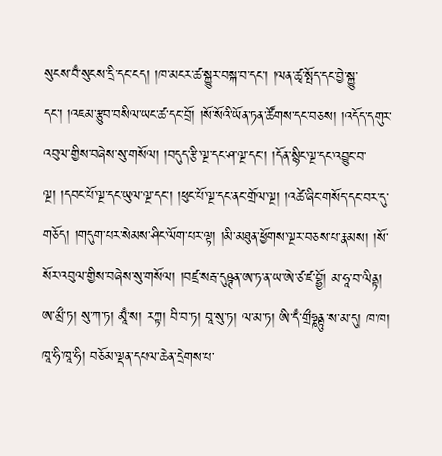སུངས་བྃ་སུངས་དྲི་དང་ངད། །ཁ་མངར་ཚ་སྐྱུར་བསྐ་བ་དང་། །ལན་ཚྭ་སྤོད་དང་བྱེ་སྐྱུ་དང་། །འཇམ་རྩུབ་བསིལ་ཡང་ཚ་དང་བྲོ། །སོ་སོའི་ཡོན་ཏན་ཚོགས་དང་བཅས། །འདོད་དགུར་འབུལ་གྱིས་བཞེས་སུ་གསོལ། །བདུད་རྩི་ལྔ་དང་ཤ་ལྔ་དང་། །དོན་སྙིང་ལྔ་དང་འབྱུང་བ་ལྔ། །དབང་པོ་ལྔ་དང་ཡུལ་ལྔ་དང་། །ཕུང་པོ་ལྔ་དང་ནང་གྲོལ་ལྔ། །འཚེ་ཞིང་གསོད་དང་བར་དུ་གཅོད། །གདུག་པར་སེམས་ཤིང་ལོག་པར་ལྟ། །མི་མཐུན་ཕྱོགས་ལྔར་བཅས་པ་རྣམས། །སོ་སོར་འབུལ་གྱིས་བཞེས་སུ་གསོལ། །བཛྲ་སརྦ་དུཥྚན་ཨ་ཏ་ན་ཡ་ཨེ་ཙ་ཛ་བྷྱོ། མ་ཧཱ་བ་ལིནྟ། ཨ་མྲྀ་ཏ། སུ་ཀ་ཏ། མཱྃ་ས། རཀྟ། བི་བ་ཏ། བཱ་སུ་ཏ། ལ་མ་ཏ། ཨི་དྃ་གྲྀཧྞནྟུ་ས་མ་དུ། ཁ་ཁ། ཁཱ་ཧི་ཁཱ་ཧི། བཅོམ་ལྡན་དཔལ་ཆེན་དྲེགས་པ་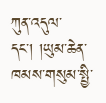ཀུན་འདུལ་དང་། །ཡུམ་ཆེན་ཁམས་གསུམ་སྤྱི་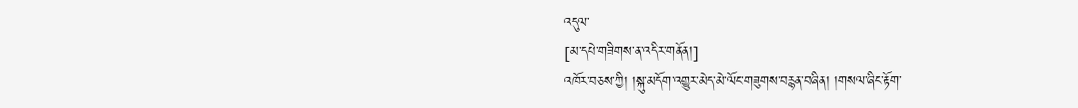འདུལ་
[མ་དཔེ་གཟིགས་ན་འདིར་གནོན།]
འཁོར་བཅས་ཀྱི། །སྐུ་མདོག་འགྱུར་མེད་མེ་ལོང་གཟུགས་བརྙན་བཞིན། །གསལ་ཞིང་རྟོག་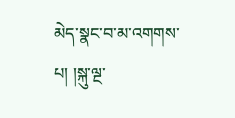མེད་སྣང་བ་མ་འགགས་པ། །སྐུ་ལྔ་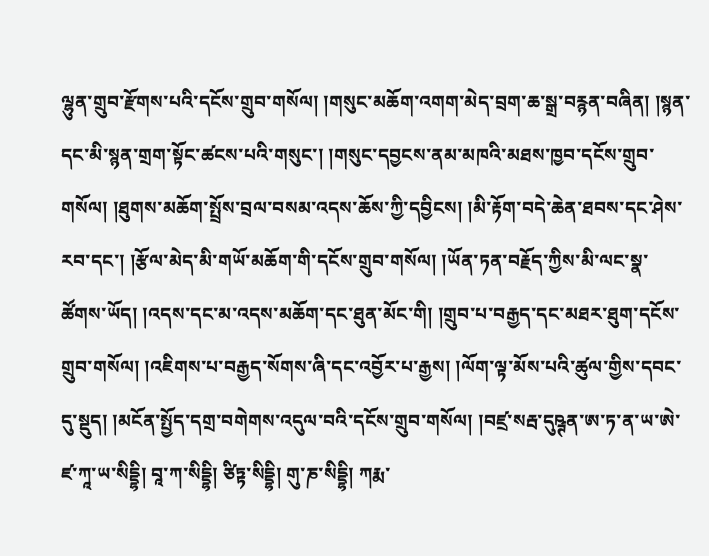ལྷུན་གྲུབ་རྫོགས་པའི་དངོས་གྲུབ་གསོལ། །གསུང་མཆོག་འགག་མེད་བྲག་ཆ་སྒྲ་བརྙན་བཞིན། །སྙན་དང་མི་སྙན་གྲག་སྟོང་ཚངས་པའི་གསུང་། །གསུང་དབྱངས་ནམ་མཁའི་མཐས་ཁྱབ་དངོས་གྲུབ་གསོལ། །ཐུགས་མཆོག་སྤྲོས་བྲལ་བསམ་འདས་ཆོས་ཀྱི་དབྱིངས། །མི་རྟོག་བདེ་ཆེན་ཐབས་དང་ཤེས་རབ་དང་། །རྩོལ་མེད་མི་གཡོ་མཆོག་གི་དངོས་གྲུབ་གསོལ། །ཡོན་ཏན་བརྗོད་ཀྱིས་མི་ལང་སྣ་ཚོགས་ཡོད། །འདས་དང་མ་འདས་མཆོག་དང་ཐུན་མོང་གི། །གྲུབ་པ་བརྒྱད་དང་མཐར་ཐུག་དངོས་གྲུབ་གསོལ། །འཇིགས་པ་བརྒྱད་སོགས་ཞི་དང་འབྱོར་པ་རྒྱས། །ལོག་ལྟ་མོས་པའི་ཚུལ་གྱིས་དབང་དུ་སྡུད། །མངོན་སྤྱོད་དགྲ་བགེགས་འདུལ་བའི་དངོས་གྲུབ་གསོལ། །བཛྲ་སརྦ་དུཥྚན་ཨ་ཏ་ན་ཡ་ཨེ་ཛ་ཀཱ་ཡ་སིདྡྷི། བཱ་ཀ་སིདྡྷི། ཙིཏྟ་སིདྡྷི། གུ་ཎ་སིདྡྷི། ཀརྨ་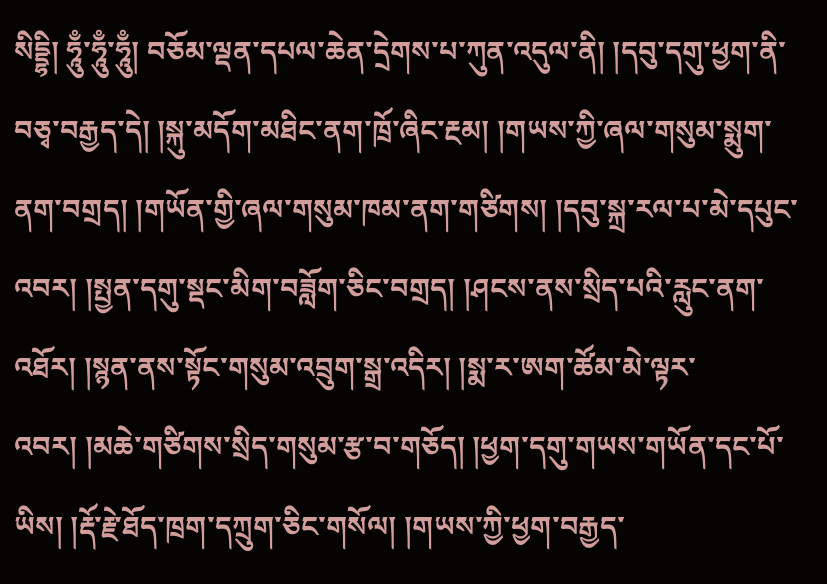སིདྡྷི། ཧཱུྃ་ཧཱུྃ་ཧཱུྃ། བཅོམ་ལྡན་དཔལ་ཆེན་དྲེགས་པ་ཀུན་འདུལ་ནི། །དབུ་དགུ་ཕྱག་ནི་བཅྭ་བརྒྱད་དེ། །སྐུ་མདོག་མཐིང་ནག་ཁྲོ་ཞིང་རྔམ། །གཡས་ཀྱི་ཞལ་གསུམ་སྨུག་ནག་བགྲད། །གཡོན་གྱི་ཞལ་གསུམ་ཁམ་ནག་གཙིགས། །དབུ་སྐྲ་རལ་པ་མེ་དཔུང་འབར། །སྤྱན་དགུ་སྡང་མིག་བཟློག་ཅིང་བགྲད། །ཤངས་ནས་སྲིད་པའི་རླུང་ནག་འཐོར། །སྙན་ནས་སྟོང་གསུམ་འབྲུག་སྒྲ་འདིར། །སྨ་ར་ཨག་ཚོམ་མེ་ལྟར་འབར། །མཆེ་གཙིགས་སྲིད་གསུམ་རྩ་བ་གཅོད། །ཕྱག་དགུ་གཡས་གཡོན་དང་པོ་ཡིས། །རྡོ་རྗེ་ཐོད་ཁྲག་དཀྲུག་ཅིང་གསོལ། །གཡས་ཀྱི་ཕྱག་བརྒྱད་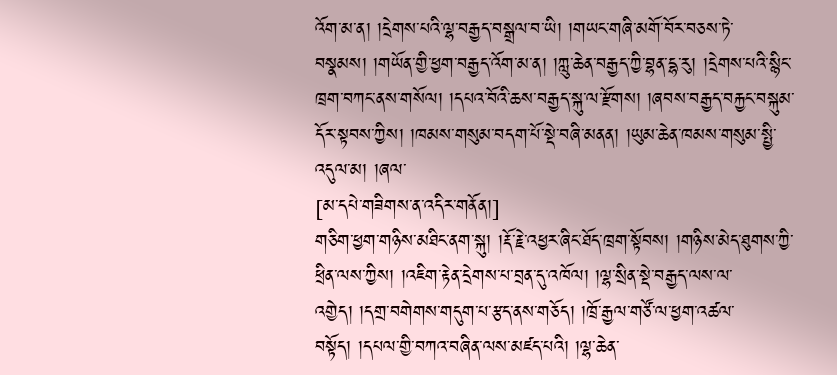འོག་མ་ན། །དྲེགས་པའི་ལྷ་བརྒྱད་བསྒྲལ་བ་ཡི། །གཡང་གཞི་མགོ་བོར་བཅས་ཏེ་བསྣམས། །གཡོན་གྱི་ཕྱག་བརྒྱད་འོག་མ་ན། །ཀླུ་ཆེན་བརྒྱད་ཀྱི་བྷན་དྷ་རུ། །དྲེགས་པའི་སྙིང་ཁྲག་བཀང་ནས་གསོལ། །དཔའ་བོའི་ཆས་བརྒྱད་སྐུ་ལ་རྫོགས། །ཞབས་བརྒྱད་བརྐྱང་བསྐུམ་དོར་སྟབས་ཀྱིས། །ཁམས་གསུམ་བདག་པོ་སྡེ་བཞི་མནན། །ཡུམ་ཆེན་ཁམས་གསུམ་སྤྱི་འདུལ་མ། །ཞལ་
[མ་དཔེ་གཟིགས་ན་འདིར་གནོན།]
གཅིག་ཕྱག་གཉིས་མཐིང་ནག་སྐུ། །རྡོ་རྗེ་འཕྱར་ཞིང་ཐོད་ཁྲག་སྟོབས། །གཉིས་མེད་ཐུགས་ཀྱི་ཕྲིན་ལས་ཀྱིས། །འཇིག་རྟེན་དྲེགས་པ་བྲན་དུ་འཁོལ། །ལྷ་སྲིན་སྡེ་བརྒྱད་ལས་ལ་འགྱེད། །དགྲ་བགེགས་གདུག་པ་རྩད་ནས་གཅོད། །ཁྲོ་རྒྱལ་གཙོ་ལ་ཕྱག་འཚལ་བསྟོད། །དཔལ་གྱི་བཀའ་བཞིན་ལས་མཛད་པའི། །ལྷ་ཆེན་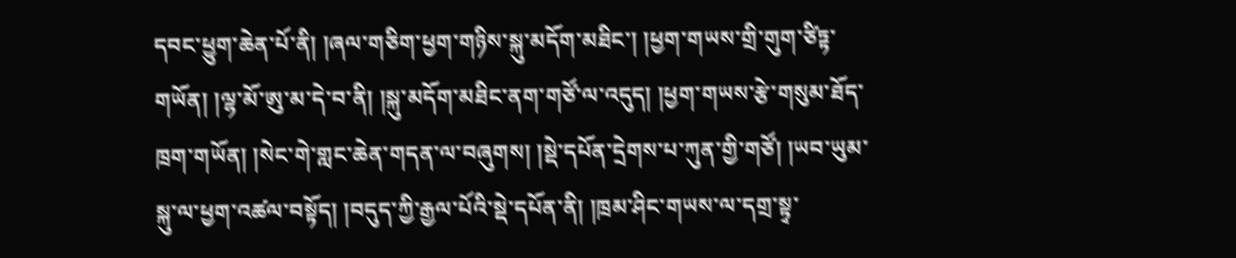དབང་ཕྱུག་ཆེན་པོ་ནི། །ཞལ་གཅིག་ཕྱག་གཉིས་སྐུ་མདོག་མཐིང་། །ཕྱག་གཡས་གྲི་གུག་ཙིཏྟ་གཡོན། །ལྷ་མོ་ཨུ་མ་དེ་བ་ནི། །སྐུ་མདོག་མཐིང་ནག་གཙོ་ལ་འདུད། །ཕྱག་གཡས་རྩེ་གསུམ་ཐོད་ཁྲག་གཡོན། །སེང་གེ་གླང་ཆེན་གདན་ལ་བཞུགས། །སྡེ་དཔོན་དྲེགས་པ་ཀུན་གྱི་གཙོ། །ཡབ་ཡུམ་སྐུ་ལ་ཕྱག་འཚལ་བསྟོད། །བདུད་ཀྱི་རྒྱལ་པོའི་སྡེ་དཔོན་ནི། །ཁྲམ་ཤིང་གཡས་ལ་དགྲ་སྟྭ་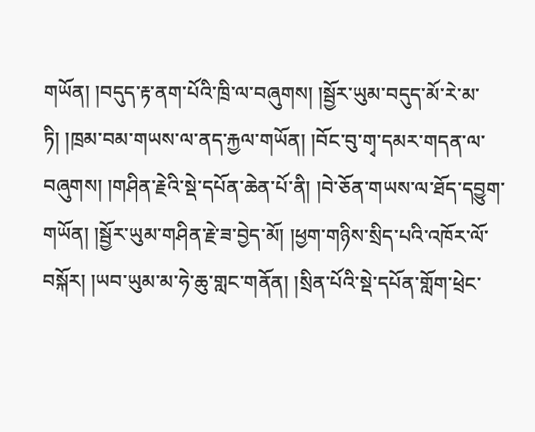གཡོན། །བདུད་རྟ་ནག་པོའི་ཁྲི་ལ་བཞུགས། །སྦྱོར་ཡུམ་བདུད་མོ་རེ་མ་ཏི། །ཁྲམ་བམ་གཡས་ལ་ནད་རྐྱལ་གཡོན། །བོང་བུ་གྭ་དམར་གདན་ལ་བཞུགས། །གཤིན་རྗེའི་སྡེ་དཔོན་ཆེན་པོ་ནི། །བེ་ཅོན་གཡས་ལ་ཐོད་དབྱུག་གཡོན། །སྦྱོར་ཡུམ་གཤིན་རྗེ་ཟ་བྱེད་མོ། །ཕྱག་གཉིས་སྲིད་པའི་འཁོར་ལོ་བསྐོར། །ཡབ་ཡུམ་མ་ཧེ་ཆུ་གླང་གནོན། །སྲིན་པོའི་སྡེ་དཔོན་གློག་ཕྲེང་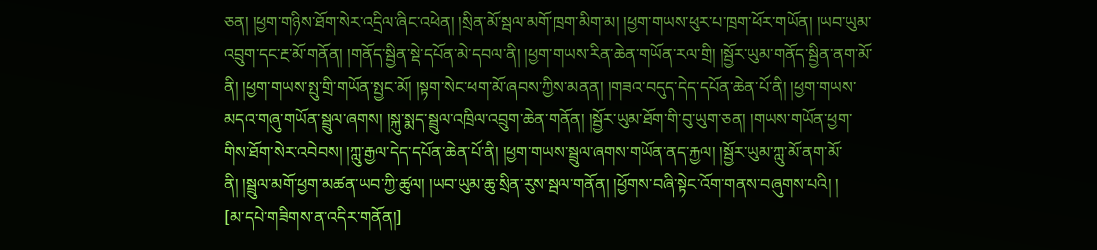ཅན། །ཕྱག་གཉིས་ཐོག་སེར་འདྲིལ་ཞིང་འཕེན། །སྲིན་མོ་སྦལ་མགོ་ཁྲག་མིག་མ། །ཕྱག་གཡས་ཕུར་པ་ཁྲག་ཕོར་གཡོན། །ཡབ་ཡུམ་འབྲུག་དང་རྔ་མོ་གནོན། །གནོད་སྦྱིན་སྡེ་དཔོན་མེ་དབལ་ནི། །ཕྱག་གཡས་རིན་ཆེན་གཡོན་རལ་གྲི། །སྦྱོར་ཡུམ་གནོད་སྦྱིན་ནག་མོ་ནི། །ཕྱག་གཡས་སྤུ་གྲི་གཡོན་སྤྱང་མོ། །སྟག་སེང་ཕག་མོ་ཞབས་ཀྱིས་མནན། །གཟའ་བདུད་དེད་དཔོན་ཆེན་པོ་ནི། །ཕྱག་གཡས་མདའ་གཞུ་གཡོན་སྦྲུལ་ཞགས། །སྐུ་སྨད་སྦྲུལ་འཁྲིལ་འབྲུག་ཆེན་གནོན། །སྦྱོར་ཡུམ་ཐོག་གི་བུ་ཡུག་ཅན། །གཡས་གཡོན་ཕྱག་གིས་ཐོག་སེར་འབེབས། །ཀླུ་རྒྱལ་དེད་དཔོན་ཆེན་པོ་ནི། །ཕྱག་གཡས་སྦྲུལ་ཞགས་གཡོན་ནད་རྐྱལ། །སྦྱོར་ཡུམ་ཀླུ་མོ་ནག་མོ་ནི། །སྦྲུལ་མགོ་ཕྱག་མཚན་ཡབ་ཀྱི་ཚུལ། །ཡབ་ཡུམ་ཆུ་སྲིན་རུས་སྦལ་གནོན། །ཕྱོགས་བཞི་སྟེང་འོག་གནས་བཞུགས་པའི། །
[མ་དཔེ་གཟིགས་ན་འདིར་གནོན།]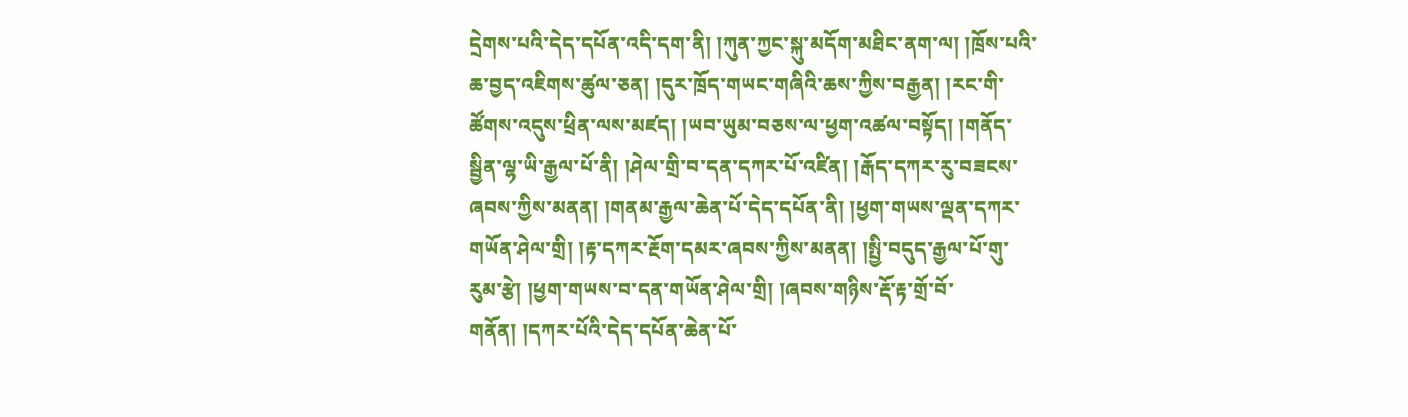དྲེགས་པའི་དེད་དཔོན་འདི་དག་ནི། །ཀུན་ཀྱང་སྐུ་མདོག་མཐིང་ནག་ལ། །ཁྲོས་པའི་ཆ་བྱད་འཇིགས་ཚུལ་ཅན། །དུར་ཁྲོད་གཡང་གཞིའི་ཆས་ཀྱིས་བརྒྱན། །རང་གི་ཚོགས་འདུས་ཕྲིན་ལས་མཛད། །ཡབ་ཡུམ་བཅས་ལ་ཕྱག་འཚལ་བསྟོད། །གནོད་སྦྱིན་ལྷ་ཡི་རྒྱལ་པོ་ནི། །ཤེལ་གྲི་བ་དན་དཀར་པོ་འཛིན། །རྒོད་དཀར་རུ་བཟངས་ཞབས་ཀྱིས་མནན། །གནམ་རྒྱལ་ཆེན་པོ་དེད་དཔོན་ནི། །ཕྱག་གཡས་ལྡན་དཀར་གཡོན་ཤེལ་གྲི། །རྟ་དཀར་རྔོག་དམར་ཞབས་ཀྱིས་མནན། །སྤྱི་བདུད་རྒྱལ་པོ་གུ་རུམ་རྩེ། །ཕྱག་གཡས་བ་དན་གཡོན་ཤེལ་གྲི། །ཞབས་གཉིས་རྡོ་རྟ་གྲོ་བོ་གནོན། །དཀར་པོའི་དེད་དཔོན་ཆེན་པོ་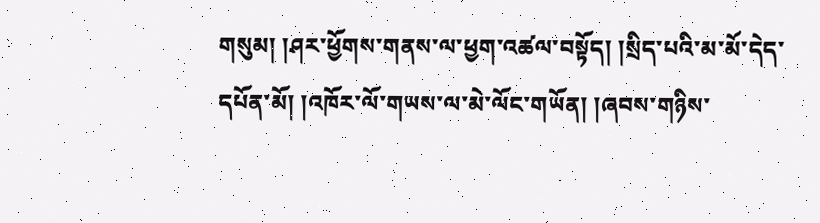གསུམ། །ཤར་ཕྱོགས་གནས་ལ་ཕྱག་འཚལ་བསྟོད། །སྲིད་པའི་མ་མོ་དེད་དཔོན་མོ། །འཁོར་ལོ་གཡས་ལ་མེ་ལོང་གཡོན། །ཞབས་གཉིས་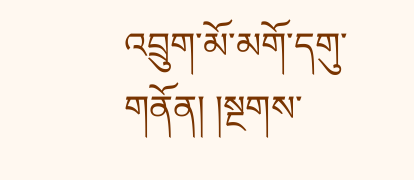འབྲུག་མོ་མགོ་དགུ་གནོན། །སྔགས་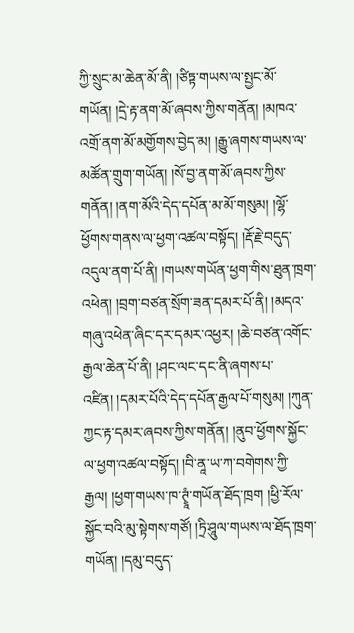ཀྱི་སྲུང་མ་ཆེན་མོ་ནི། །ཙིཏྟ་གཡས་ལ་སྤྱང་མོ་གཡོན། །དྲེ་རྟ་ནག་མོ་ཞབས་ཀྱིས་གནོན། །མཁའ་འགྲོ་ནག་མོ་མགྱོགས་བྱེད་མ། །རྒྱུ་ཞགས་གཡས་ལ་མཚོན་གྲུག་གཡོན། །སོ་བྱ་ནག་མོ་ཞབས་ཀྱིས་གནོན། །ནག་མོའི་དེད་དཔོན་མ་མོ་གསུམ། །ལྷོ་ཕྱོགས་གནས་ལ་ཕྱག་འཚལ་བསྟོད། །རྡོ་རྗེ་བདུད་འདུལ་ནག་པོ་ནི། །གཡས་གཡོན་ཕྱག་གིས་ཐུན་ཁྲག་འཕེན། །བྲག་བཙན་སྲོག་ཟན་དམར་པོ་ནི། །མདའ་གཞུ་འཕེན་ཞིང་དར་དམར་འཕྱར། །ཆེ་བཙན་འགོང་རྒྱལ་ཆེན་པོ་ནི། །ཤང་ལང་དང་ནི་ཞགས་པ་འཛིན། །དམར་པོའི་དེད་དཔོན་རྒྱལ་པོ་གསུམ། །ཀུན་ཀྱང་རྟ་དམར་ཞབས་ཀྱིས་གནོན། །ནུབ་ཕྱོགས་སྐྱོང་ལ་ཕྱག་འཚལ་བསྟོད། །བི་ནཱ་ཡ་ཀ་བགེགས་ཀྱི་རྒྱལ། །ཕྱག་གཡས་ཁ་ཊྭཱཾ་གཡོན་ཐོད་ཁྲག །ཕྱི་རོལ་སྐྱོང་བའི་མུ་སྟེགས་གཙོ། །ཏྲི་ཤཱུལ་གཡས་ལ་ཐོད་ཁྲག་གཡོན། །དམུ་བདུད་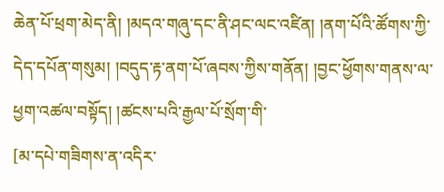ཆེན་པོ་ཕྲག་མེད་ནི། །མདའ་གཞུ་དང་ནི་ཤང་ལང་འཛིན། །ནག་པོའི་ཚོགས་ཀྱི་དེད་དཔོན་གསུམ། །བདུད་རྟ་ནག་པོ་ཞབས་ཀྱིས་གནོན། །བྱང་ཕྱོགས་གནས་ལ་ཕྱག་འཚལ་བསྟོད། །ཚངས་པའི་རྒྱལ་པོ་སྲོག་གི་
[མ་དཔེ་གཟིགས་ན་འདིར་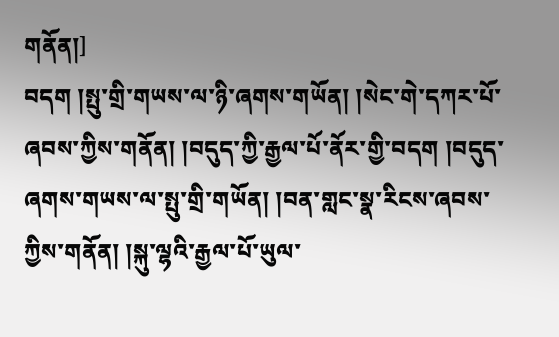གནོན།]
བདག །སྤུ་གྲི་གཡས་ལ་ཉི་ཞགས་གཡོན། །སེང་གེ་དཀར་པོ་ཞབས་ཀྱིས་གནོན། །བདུད་ཀྱི་རྒྱལ་པོ་ནོར་གྱི་བདག །བདུད་ཞགས་གཡས་ལ་སྤུ་གྲི་གཡོན། །བན་གླང་སྣ་རིངས་ཞབས་ཀྱིས་གནོན། །སྐུ་ལྷའི་རྒྱལ་པོ་ཡུལ་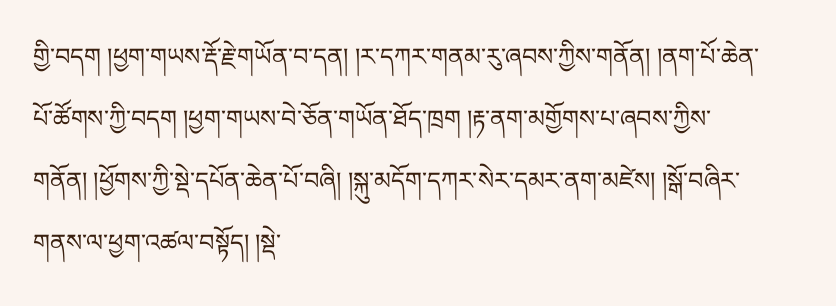གྱི་བདག །ཕྱག་གཡས་རྡོ་རྗེ་གཡོན་བ་དན། །ར་དཀར་གནམ་རུ་ཞབས་ཀྱིས་གནོན། །ནག་པོ་ཆེན་པོ་ཚོགས་ཀྱི་བདག །ཕྱག་གཡས་བེ་ཅོན་གཡོན་ཐོད་ཁྲག །རྟ་ནག་མགྱོགས་པ་ཞབས་ཀྱིས་གནོན། །ཕྱོགས་ཀྱི་སྡེ་དཔོན་ཆེན་པོ་བཞི། །སྐུ་མདོག་དཀར་སེར་དམར་ནག་མཛེས། །སྒོ་བཞིར་གནས་ལ་ཕྱག་འཚལ་བསྟོད། །སྡེ་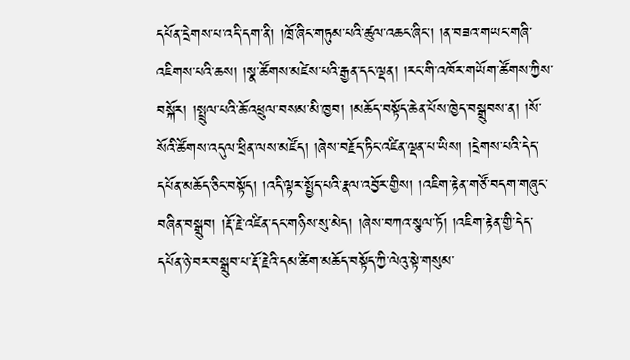དཔོན་དྲེགས་པ་འདི་དག་ནི། །ཁྲོ་ཞིང་གཏུམ་པའི་ཚུལ་འཆང་ཞིང་། །ན་བཟའ་གཡང་གཞི་འཇིགས་པའི་ཆས། །སྣ་ཚོགས་མཛེས་པའི་རྒྱན་དང་ལྡན། །རང་གི་འཁོར་གཡོག་ཚོགས་ཀྱིས་བསྐོར། །སྤྲུལ་པའི་ཆོ་འཕྲུལ་བསམ་མི་ཁྱབ། །མཆོད་བསྟོད་ཆེན་པོས་ཁྱེད་བསྒྲུབས་ན། །སོ་སོའི་ཚོགས་འདུལ་ཕྲིན་ལས་མཛོད། །ཞེས་བརྗོད་ཏིང་འཛིན་ལྡན་པ་ཡིས། །དྲེགས་པའི་དེད་དཔོན་མཆོད་ཅིང་བསྟོད། །འདི་ལྟར་སྤྱོད་པའི་རྣལ་འབྱོར་གྱིས། །འཇིག་རྟེན་གཙོ་བདག་གཞུང་བཞིན་བསྒྲུབ། །རྡོ་རྗེ་འཛིན་དང་གཉིས་སུ་མེད། །ཞེས་བཀའ་སྩལ་ཏོ། །འཇིག་རྟེན་གྱི་དེད་དཔོན་ཉེ་བར་བསྒྲུབ་པ་རྡོ་རྗེའི་དམ་ཚིག་མཆོད་བསྟོད་ཀྱི་ལེའུ་སྟེ་གསུམ་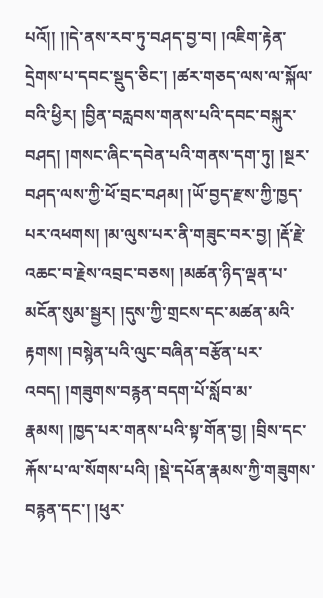པའོ།། །།དེ་ནས་རབ་ཏུ་བཤད་བྱ་བ། །འཇིག་རྟེན་དྲེགས་པ་དབང་སྡུད་ཅིང་། །ཚར་གཅད་ལས་ལ་སྐོལ་བའི་ཕྱིར། །བྱིན་བརླབས་གནས་པའི་དབང་བསྐུར་བཤད། །གསང་ཞིང་དབེན་པའི་གནས་དག་ཏུ། །སྔར་བཤད་ལས་ཀྱི་ཕོ་བྲང་བཤམ། །ཡོ་བྱད་རྫས་ཀྱི་ཁྱད་པར་འཕགས། །མ་ལུས་པར་ནི་གཟུང་བར་བྱ། །རྡོ་རྗེ་འཆང་བ་རྗེས་འབྲང་བཅས། །མཚན་ཉིད་ལྡན་པ་མངོན་སུམ་སྦྱར། །དུས་ཀྱི་གྲངས་དང་མཚན་མའི་རྟགས། །བསྙེན་པའི་ལུང་བཞིན་བརྩོན་པར་འབད། །གཟུགས་བརྙན་བདག་པོ་སློབ་མ་རྣམས། །ཁྱད་པར་གནས་པའི་སྟ་གོན་བྱ། །བྲིས་དང་རྐོས་པ་ལ་སོགས་པའི། །སྡེ་དཔོན་རྣམས་ཀྱི་གཟུགས་བརྙན་དང་། །ཕུར་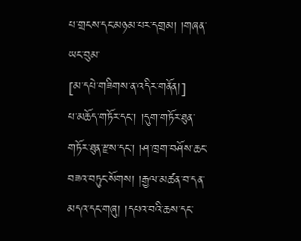པ་གྲངས་དང་མཉམ་པར་དགྲམ། །གཞན་ཡང་བུམ་
[མ་དཔེ་གཟིགས་ན་འདིར་གནོན།]
པ་མཆོད་གཏོར་དང་། །དུག་གཏོར་ཐུན་གཏོར་ཐུན་རྫས་དང་། །ཤ་ཁྲག་བཤོས་ཆང་བཟའ་བཏུང་སོགས། །རྒྱལ་མཚན་བ་དན་མདའ་དང་གཞུ། །དཔའ་བའི་ཆས་དང་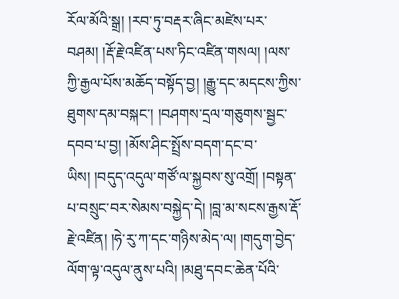རོལ་མོའི་སྒྲ། །རབ་ཏུ་བརྡར་ཞིང་མཛེས་པར་བཤམ། །རྡོ་རྗེ་འཛིན་པས་ཏིང་འཛིན་གསལ། །ལས་ཀྱི་རྒྱལ་པོས་མཆོད་བསྟོད་བྱ། །རྒྱུ་དང་མདངས་ཀྱིས་ཐུགས་དམ་བསྐང་། །བཤགས་དྲལ་གཅུགས་སྦྱང་དབབ་པ་བྱ། །མོས་ཤིང་སྤྲོས་བདག་དང་བ་ཡིས། །བདུད་འདུལ་གཙོ་ལ་སྐྱབས་སུ་འགྲོ། །བསྟན་པ་བསྲུང་བར་སེམས་བསྐྱེད་དེ། །བླ་མ་སངས་རྒྱས་རྡོ་རྗེ་འཛིན། །ཧེ་རུ་ཀ་དང་གཉིས་མེད་ལ། །གདུག་བྱེད་ལོག་ལྟ་འདུལ་ནུས་པའི། །མཐུ་དབང་ཆེན་པོའི་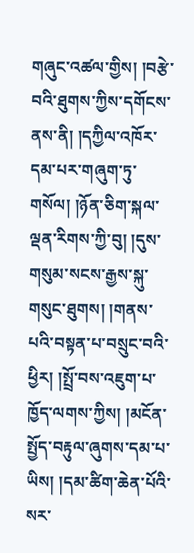གཞུང་འཚལ་གྱིས། །བརྩེ་བའི་ཐུགས་ཀྱིས་དགོངས་ནས་ནི། །དཀྱིལ་འཁོར་དམ་པར་གཞུག་ཏུ་གསོལ། །ཉོན་ཅིག་སྐལ་ལྡན་རིགས་ཀྱི་བུ། །དུས་གསུམ་སངས་རྒྱས་སྐུ་གསུང་ཐུགས། །གནས་པའི་བསྟན་པ་བསྲུང་བའི་ཕྱིར། །སྤྲོ་བས་འཇུག་པ་ཁྱོད་ལགས་ཀྱིས། །མངོན་སྤྱོད་བརྟུལ་ཞུགས་དམ་པ་ཡིས། །དམ་ཚིག་ཆེན་པོའི་སར་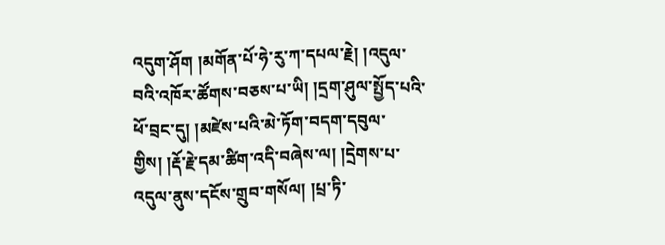འདུག་ཤོག །མགོན་པོ་ཧེ་རུ་ཀ་དཔལ་རྗེ། །འདུལ་བའི་འཁོར་ཚོགས་བཅས་པ་ཡི། །དྲག་ཤུལ་སྤྱོད་པའི་ཕོ་བྲང་དུ། །མཛེས་པའི་མེ་ཏོག་བདག་དབུལ་གྱིས། །རྡོ་རྗེ་དམ་ཚིག་འདི་བཞེས་ལ། །དྲེགས་པ་འདུལ་ནུས་དངོས་གྲུབ་གསོལ། །པྲ་ཏི་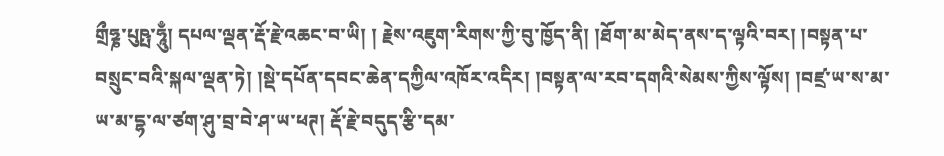གྲྀཧྞ་པུཥྤ་ཧཱུྃ། དཔལ་ལྡན་རྡོ་རྗེ་འཆང་བ་ཡི། ། རྗེས་འཇུག་རིགས་ཀྱི་བུ་ཁྱོད་ནི། །ཐོག་མ་མེད་ནས་ད་ལྟའི་བར། །བསྟན་པ་བསྲུང་བའི་སྐལ་ལྡན་ཏེ། །སྡེ་དཔོན་དབང་ཆེན་དཀྱིལ་འཁོར་འདིར། །བསྟན་ལ་རབ་དགའི་སེམས་ཀྱིས་ལྟོས། །བཛྲ་ཡ་ས་མ་ཡ་མ་དྷ་ལ་ཙག་ཤུ་བྲ་བེ་ཤ་ཡ་ཕཊ། རྡོ་རྗེ་བདུད་རྩི་དམ་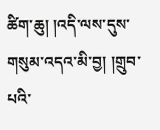ཚིག་ཆུ། །འདི་ལས་དུས་གསུམ་འདའ་མི་བྱ། །གྲུབ་པའི་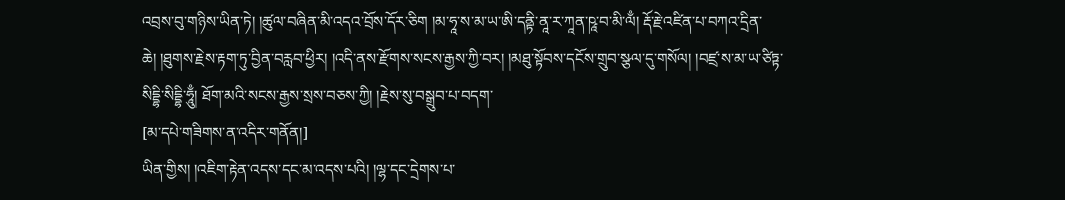འབྲས་བུ་གཉིས་ཡིན་ཏེ། །ཚུལ་བཞིན་མི་འདའ་བྲོས་དོར་ཅིག །མ་ཧཱ་ས་མ་ཡ་ཨི་དནྟི་ནཱ་ར་ཀཱན་ཥཱ་བ་མི་ལྃ། རྡོ་རྗེ་འཛིན་པ་བཀའ་དྲིན་ཆེ། །ཐུགས་རྗེས་རྟག་ཏུ་བྱིན་བརླབ་ཕྱིར། །འདི་ནས་རྫོགས་སངས་རྒྱས་ཀྱི་བར། །མཐུ་སྟོབས་དངོས་གྲུབ་སྩལ་དུ་གསོལ། །བཛྲ་ས་མ་ཡ་ཙིཏྟ་སིདྡྷི་སིདྡྷི་ཧཱུྃ། ཐོག་མའི་སངས་རྒྱས་སྲས་བཅས་ཀྱི། །རྗེས་སུ་བསྒྲུབ་པ་བདག་
[མ་དཔེ་གཟིགས་ན་འདིར་གནོན།]
ཡིན་གྱིས། །འཇིག་རྟེན་འདས་དང་མ་འདས་པའི། །ལྷ་དང་དྲེགས་པ་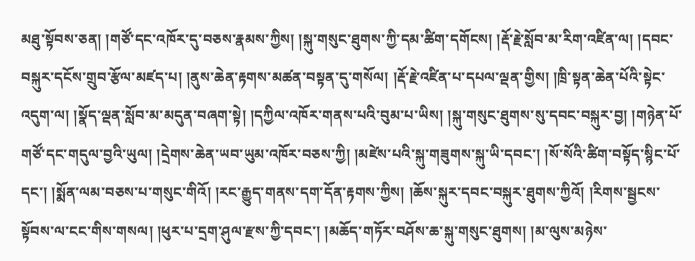མཐུ་སྟོབས་ཅན། །གཙོ་དང་འཁོར་དུ་བཅས་རྣམས་ཀྱིས། །སྐུ་གསུང་ཐུགས་ཀྱི་དམ་ཚིག་དགོངས། །རྡོ་རྗེ་སློབ་མ་རིག་འཛིན་ལ། །དབང་བསྐུར་དངོས་གྲུབ་རྩོལ་མཛད་པ། །ནུས་ཆེན་རྟགས་མཚན་བསྟན་དུ་གསོལ། །རྡོ་རྗེ་འཛིན་པ་དཔལ་ལྡན་གྱིས། །ཁྲི་སྟན་ཆེན་པོའི་སྟེང་འདུག་ལ། །སྣོད་ལྡན་སློབ་མ་མདུན་བཞག་སྟེ། །དཀྱིལ་འཁོར་གནས་པའི་བུམ་པ་ཡིས། །སྐུ་གསུང་ཐུགས་སུ་དབང་བསྐུར་བྱ། །གཉེན་པོ་གཙོ་དང་གདུལ་བྱའི་ཡུལ། །དྲེགས་ཆེན་ཡབ་ཡུམ་འཁོར་བཅས་ཀྱི། །མཛེས་པའི་སྐུ་གཟུགས་སྐུ་ཡི་དབང་། །སོ་སོའི་ཚིག་བསྟོད་སྙིང་པོ་དང་། །སྨོན་ལམ་བཅས་པ་གསུང་གིའོ། །རང་རྒྱུད་གནས་དག་དོན་རྟགས་ཀྱིས། །ཆོས་སྐུར་དབང་བསྐུར་ཐུགས་ཀྱིའོ། །རིགས་སྦྱངས་སྟོབས་ལ་ངང་གིས་གསལ། །ཕུར་པ་དྲག་ཤུལ་རྫས་ཀྱི་དབང་། །མཆོད་གཏོར་བཤོས་ཆ་སྐུ་གསུང་ཐུགས། །མ་ལུས་མཉེས་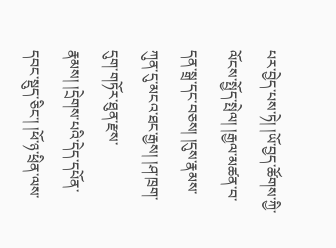པར་བྱེད་པས་ཏེ། །ཡོ་བྱད་ཚོགས་ཀྱི་ལོངས་སྤྱོད་སྤེལ། །རྒྱལ་མཚན་བ་དན་སྒྲ་དང་བཅས། །དུས་རྣམས་ཀུན་དུ་མངའ་ཐང་རྒྱས། །ཤ་ཁྲག་དུག་གཏོར་ཐུན་རྫས་རྣམས། །དྲེགས་པའི་དེད་དཔོན་དབང་སྡུད་ཅིང་། །ཕོ་ཉ་ཕྲིན་ལས་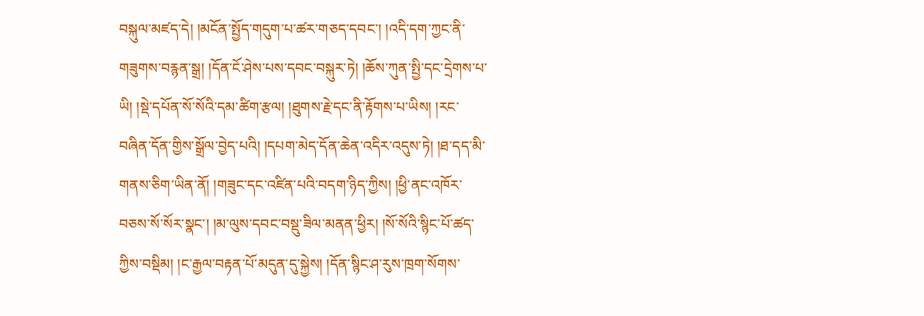བསྐུལ་མཛད་དེ། །མངོན་སྤྱོད་གདུག་པ་ཚར་གཅད་དབང་། །འདི་དག་ཀྱང་ནི་གཟུགས་བརྙན་སྒྲ། །དོན་ངོ་ཤེས་པས་དབང་བསྐུར་ཏེ། །ཆོས་ཀུན་སྤྱི་དང་དྲེགས་པ་ཡི། །སྡེ་དཔོན་སོ་སོའི་དམ་ཚིག་རྩལ། །ཐུགས་རྗེ་དང་ནི་རྟོགས་པ་ཡིས། །རང་བཞིན་དོན་གྱིས་སྒྲོལ་བྱེད་པའི། །དཔག་མེད་དོན་ཆེན་འདིར་འདུས་ཏེ། །ཐ་དད་མི་གནས་ཅིག་ཡིན་ནོ། །གཟུང་དང་འཛིན་པའི་བདག་ཉིད་ཀྱིས། །ཕྱི་ནང་འཁོར་བཅས་སོ་སོར་སྣང་། །མ་ལུས་དབང་བསྡུ་ཟིལ་མནན་ཕྱིར། །སོ་སོའི་སྙིང་པོ་ཚད་ཀྱིས་བསྡིམ། །ང་རྒྱལ་བརྟན་པོ་མདུན་དུ་སྐྱེས། །དོན་སྙིང་ཤ་རུས་ཁྲག་སོགས་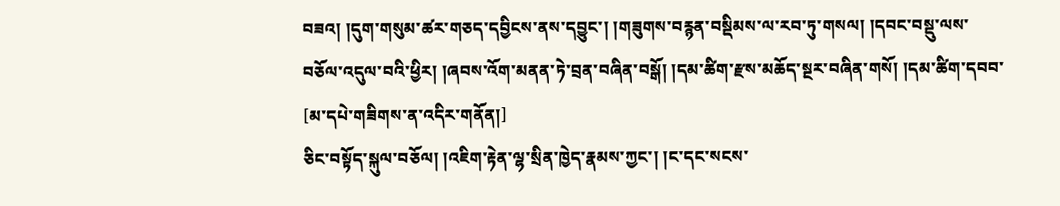བཟའ། །དུག་གསུམ་ཚར་གཅད་དབྱིངས་ནས་དབྱུང་། །གཟུགས་བརྙན་བསྡིམས་ལ་རབ་ཏུ་གསལ། །དབང་བསྡུ་ལས་བཅོལ་འདུལ་བའི་ཕྱིར། །ཞབས་འོག་མནན་ཏེ་བྲན་བཞིན་བསྒོ། །དམ་ཚིག་རྫས་མཆོད་སྔར་བཞིན་གསོ། །དམ་ཚིག་དབབ་
[མ་དཔེ་གཟིགས་ན་འདིར་གནོན།]
ཅིང་བསྟོད་སྐུལ་བཅོལ། །འཇིག་རྟེན་ལྷ་སྲིན་ཁྱེད་རྣམས་ཀྱང་། །ང་དང་སངས་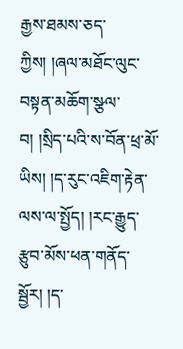རྒྱས་ཐམས་ཅད་ཀྱིས། །ཞལ་མཐོང་ལུང་བསྟན་མཆོག་སྩལ་བ། །སྲིད་པའི་ས་བོན་ཕྲ་མོ་ཡིས། །ད་རུང་འཇིག་རྟེན་ལས་ལ་སྤྱོད། །རང་རྒྱུད་རྩུབ་མོས་ཕན་གནོད་སྦྱོར། །ད་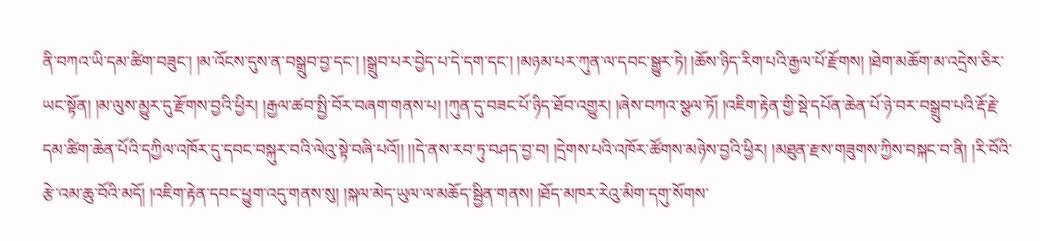ནི་བཀའ་ཡི་དམ་ཚིག་བཟུང་། །མ་འོངས་དུས་ན་བསྒྲུབ་བྱ་དང་། །སྒྲུབ་པར་བྱེད་པ་དེ་དག་དང་། །མཉམ་པར་ཀུན་ལ་དབང་སྒྱུར་ཏེ། །ཆོས་ཉིད་རིག་པའི་རྒྱལ་པོ་རྫོགས། །ཐེག་མཆོག་མ་འདྲེས་ཅིར་ཡང་སྟོན། །མ་ལུས་མྱུར་དུ་རྫོགས་བྱའི་ཕྱིར། །རྒྱལ་ཚབ་སྤྱི་བོར་བཞག་གནས་པ། །ཀུན་དུ་བཟང་པོ་ཉིད་ཐོབ་འགྱུར། །ཞེས་བཀའ་སྩལ་ཏོ། །འཇིག་རྟེན་གྱི་སྡེ་དཔོན་ཆེན་པོ་ཉེ་བར་བསྒྲུབ་པའི་རྡོ་རྗེ་དམ་ཚིག་ཆེན་པོའི་དཀྱིལ་འཁོར་དུ་དབང་བསྐུར་བའི་ལེའུ་སྟེ་བཞི་པའོ།། །།དེ་ནས་རབ་ཏུ་བཤད་བྱ་བ། །དྲེགས་པའི་འཁོར་ཚོགས་མཉེས་བྱའི་ཕྱིར། །མཐུན་རྫས་གཟུགས་ཀྱིས་བསྐང་བ་ནི། །རི་བོའི་རྩེ་འམ་ཆུ་བོའི་མདོ། །འཇིག་རྟེན་དབང་ཕྱུག་འདུ་གནས་སུ། །སྐལ་མེད་ཡུལ་ལ་མཆོད་སྦྱིན་གནས། །ཐོད་མཁར་རེའུ་མིག་དགུ་སོགས་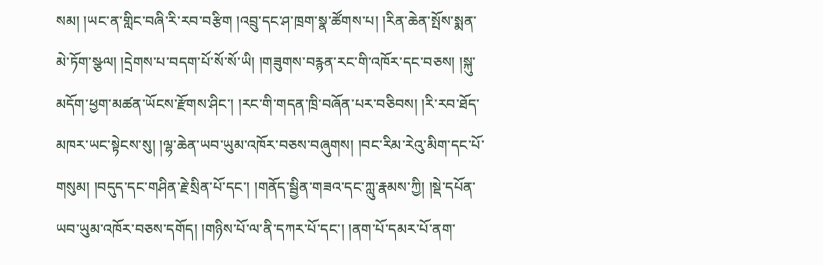སམ། །ཡང་ན་གླིང་བཞི་རི་རབ་བརྩིག །འབྲུ་དང་ཤ་ཁྲག་སྣ་ཚོགས་པ། །རིན་ཆེན་སྤོས་སྨན་མེ་ཏོག་སྩལ། །དྲེགས་པ་བདག་པོ་སོ་སོ་ཡི། །གཟུགས་བརྙན་རང་གི་འཁོར་དང་བཅས། །སྐུ་མདོག་ཕྱག་མཚན་ཡོངས་རྫོགས་ཤིང་། །རང་གི་གདན་ཁྲི་བཞོན་པར་བཅིབས། །རི་རབ་ཐོད་མཁར་ཡང་སྟེངས་སུ། །ལྷ་ཆེན་ཡབ་ཡུམ་འཁོར་བཅས་བཞུགས། །བང་རིམ་རེའུ་མིག་དང་པོ་གསུམ། །བདུད་དང་གཤིན་རྗེ་སྲིན་པོ་དང་། །གནོད་སྦྱིན་གཟའ་དང་ཀླུ་རྣམས་ཀྱི། །སྡེ་དཔོན་ཡབ་ཡུམ་འཁོར་བཅས་དགོད། །གཉིས་པོ་ལ་ནི་དཀར་པོ་དང་། །ནག་པོ་དམར་པོ་ནག་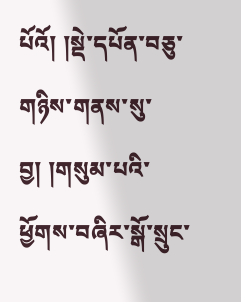པོའོ། །སྡེ་དཔོན་བཅུ་གཉིས་གནས་སུ་བྱ། །གསུམ་པའི་ཕྱོགས་བཞིར་སྒོ་སྲུང་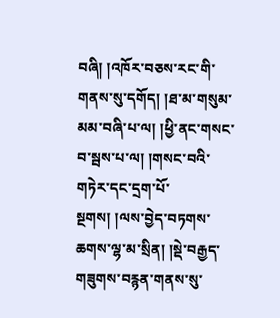བཞི། །འཁོར་བཅས་རང་གི་གནས་སུ་དགོད། །ཐ་མ་གསུམ་མམ་བཞི་པ་ལ། །ཕྱི་ནང་གསང་བ་སྦས་པ་ལ། །གསང་བའི་གཏེར་དང་དྲག་པོ་སྔགས། །ལས་བྱེད་བཏགས་ཆགས་ལྷ་མ་སྲིན། །སྡེ་བརྒྱད་གཟུགས་བརྙན་གནས་སུ་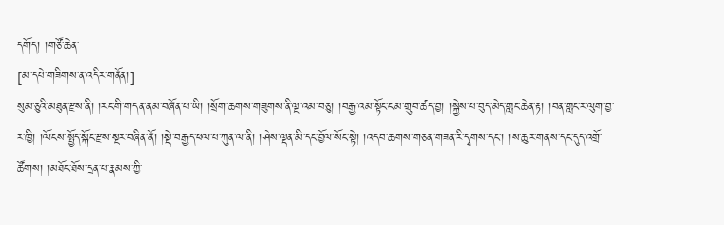དགོད། །གཙོ་ཆེན་
[མ་དཔེ་གཟིགས་ན་འདིར་གནོན།]
སུམ་ཅུའི་མཐུན་རྫས་ནི། །རང་གི་གདན་ནམ་བཞོན་པ་ཡི། །སྲོག་ཆགས་གཟུགས་ནི་ལྔ་འམ་བཅུ། །བརྒྱ་འམ་སྟོང་ངམ་གྲུབ་ཚད་བྱ། །སྐྱེས་པ་བུད་མེད་གླང་ཆེན་རྟ། །བན་གླང་ར་ལུག་བྱ་ར་ཁྱི། །ལོངས་སྤྱོད་སྐོང་རྫས་སྔར་བཞིན་ནོ། །སྡེ་བརྒྱད་ཕལ་པ་ཀུན་ལ་ནི། །ཤེས་ལྡན་མི་དང་བྱོལ་སོང་སྟེ། །འདབ་ཆགས་གཅན་གཟན་རི་དྭགས་དང་། །ས་ཆུར་གནས་དང་དུད་འགྲོ་ཚོགས། །མཐོང་ཐོས་དྲན་པ་རྣམས་ཀྱི་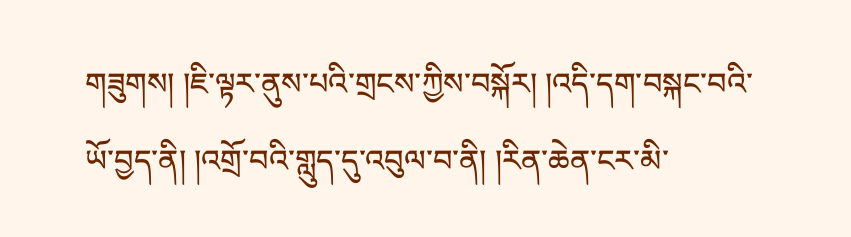གཟུགས། །ཇི་ལྟར་ནུས་པའི་གྲངས་ཀྱིས་བསྐོར། །འདི་དག་བསྐང་བའི་ཡོ་བྱད་ནི། །འགྲོ་བའི་གླུད་དུ་འབུལ་བ་ནི། །རིན་ཆེན་ངར་མི་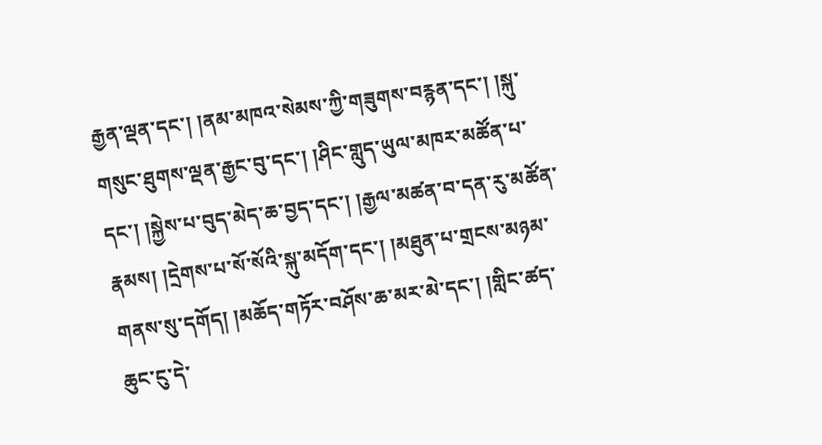རྒྱན་ལྡན་དང་། །ནམ་མཁའ་སེམས་ཀྱི་གཟུགས་བརྙན་དང་། །སྐུ་གསུང་ཐུགས་ལྡན་རྒྱང་བུ་དང་། །ཤིང་གླུད་ཡུལ་མཁར་མཚོན་པ་དང་། །སྐྱེས་པ་བུད་མེད་ཆ་བྱད་དང་། །རྒྱལ་མཚན་བ་དན་རུ་མཚོན་རྣམས། །དྲེགས་པ་སོ་སོའི་སྐུ་མདོག་དང་། །མཐུན་པ་གྲངས་མཉམ་གནས་སུ་དགོད། །མཆོད་གཏོར་བཤོས་ཆ་མར་མེ་དང་། །གླིང་ཚད་ཆུང་ངུ་དེ་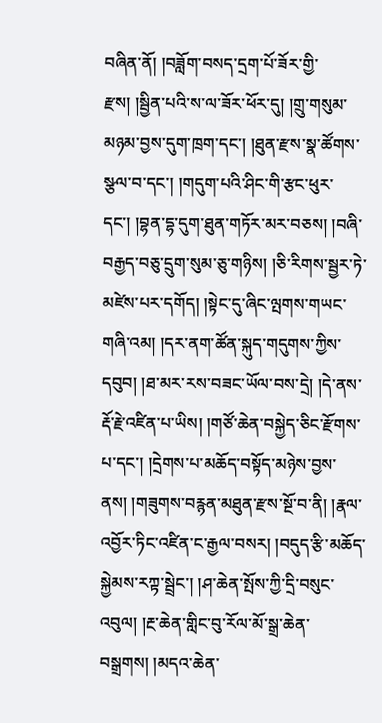བཞིན་ནོ། །བཟློག་བསད་དྲག་པོ་ཟོར་གྱི་རྫས། །སྦྱིན་པའི་ས་ལ་ཟོར་ཕོར་དུ། །གྲུ་གསུམ་མཉམ་བྱས་དུག་ཁྲག་དང་། །ཐུན་རྫས་སྣ་ཚོགས་སྩལ་བ་དང་། །གདུག་པའི་ཤིང་གི་རྩང་ཕུར་དང་། །བྷན་དྷ་དུག་ཐུན་གཏོར་མར་བཅས། །བཞི་བརྒྱད་བཅུ་དྲུག་སུམ་ཅུ་གཉིས། །ཅི་རིགས་སྦྱར་ཏེ་མཛེས་པར་དགོད། །སྟེང་དུ་ཞིང་ལྤགས་གཡང་གཞི་འམ། །དར་ནག་ཚོན་སྐུད་གདུགས་ཀྱིས་དབུབ། །ཐ་མར་རས་བཟང་ཡོལ་བས་དྲེ། །དེ་ནས་རྡོ་རྗེ་འཛིན་པ་ཡིས། །གཙོ་ཆེན་བསྐྱེད་ཅིང་རྫོགས་པ་དང་། །དྲེགས་པ་མཆོད་བསྟོད་མཉེས་བྱས་ནས། །གཟུགས་བརྙན་མཐུན་རྫས་སྔོ་བ་ནི། །རྣལ་འབྱོར་ཏིང་འཛིན་ང་རྒྱལ་བསར། །བདུད་རྩི་མཆོད་སྐྱེམས་རཀྟ་སྦྲེང་། །ཤ་ཆེན་སྤོས་ཀྱི་དྲི་བསུང་འབུལ། །རྔ་ཆེན་གླིང་བུ་རོལ་མོ་སྒྲ་ཆེན་བསྒྲགས། །མདའ་ཆེན་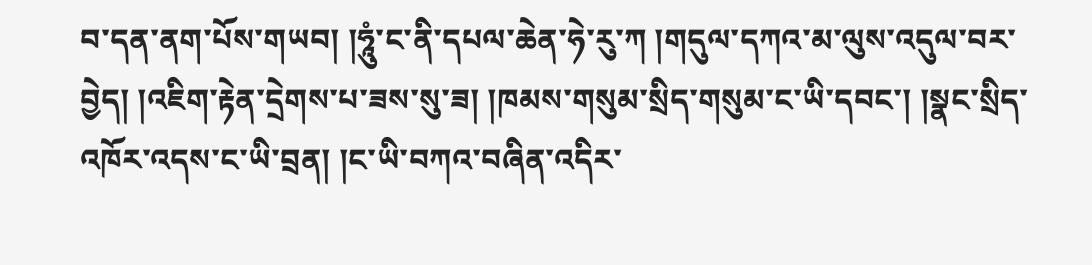བ་དན་ནག་པོས་གཡབ། །ཧཱུཾ་ང་ནི་དཔལ་ཆེན་ཧེ་རུ་ཀ །གདུལ་དཀའ་མ་ལུས་འདུལ་བར་བྱེད། །འཇིག་རྟེན་དྲེགས་པ་ཟས་སུ་ཟ། །ཁམས་གསུམ་སྲིད་གསུམ་ང་ཡི་དབང་། །སྣང་སྲིད་འཁོར་འདས་ང་ཡི་བྲན། །ང་ཡི་བཀའ་བཞིན་འདིར་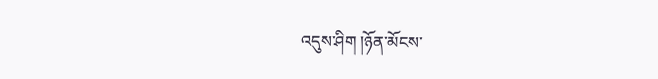འདུས་ཤིག །ཉོན་མོངས་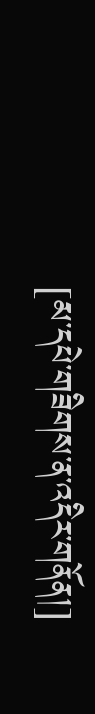[མ་དཔེ་གཟིགས་ན་འདིར་གནོན།]